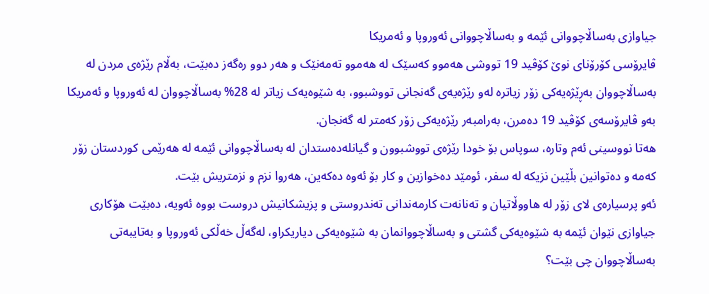جیاوازی بەساڵاچووانی ئێمە و بەساڵاچووانی ئەوروپا و ئەمریکا
ڤایرۆسی کۆرۆنای نوێ کۆڤید 19 تووشی هەموو کەسێک لە هەموو تەمەنێک و هەر دوو رەگەز دەبێت، بەڵام رێژەی مردن لە بەساڵاچووان بەڕێژەیەکی زۆر زیاترە لەو رێژەیەی گەنجانی تووشبوو، بە شێوەیەک زیاتر لە 28% بەساڵاچووان لە ئەوروپا و ئەمریکا بەو ڤایرۆسەی کۆڤید 19 دەمرن، بەرامبەر رێژەیەکی زۆر کەمتر لە گەنجان.
هەتا نووسینی ئەم وتارە، سوپاس بۆ خودا رێژەی تووشبوون و گیانلەدەستدان لە بەساڵاچووانی ئێمە لە هەرێمی کوردستان زۆر کەمە و دەتوانین بڵێین نزیکە لە سفر، ئومێد دەخوازین و کار بۆ ئەوە دەکەین، هەروا نزم و نزمتریش بێت.
ئەو پرسیارەی لای زۆر لە هاووڵاتیان و تەنانەت کارمەندانی تەندروستی و پزیشکانیش دروست بووە ئەویە، دەبێت هۆکاری جیاوازی نێوان ئێمە بە شێوەیەکی گشتی و بەساڵاچووانمان بە شێوەیەکی دیاریکراو، لەگەڵ خەڵکی ئەوروپا و بەتایبەتی بەساڵاچووان چی بێت؟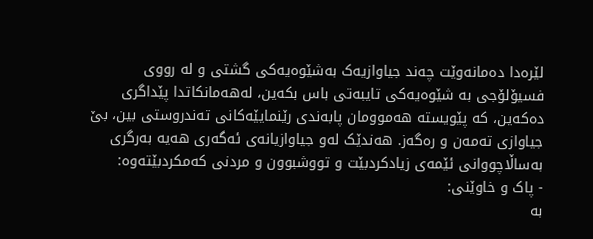لێرەدا دەمانەوێت چەند جیاوازیەک بەشێوەیەکی گشتی و لە رووی فسیۆلۆجی بە شێوەیەکی تایبەتی باس بکەین، لەهەمانکاتدا پێداگری دەکەین، کە پێویستە هەموومان پابەندی رێنمایێەکانی تەندروستی بین، بێ جیاوازی تەمەن و رەگەز. هەندێک لەو جیاوازیانەی ئەگەری هەیە بەرگری بەساڵاچووانی ئێمەی زیادکردبێت و تووشبوون و مردنی کەمکردبێتەوە:
- پاک و خاوێنی:
بە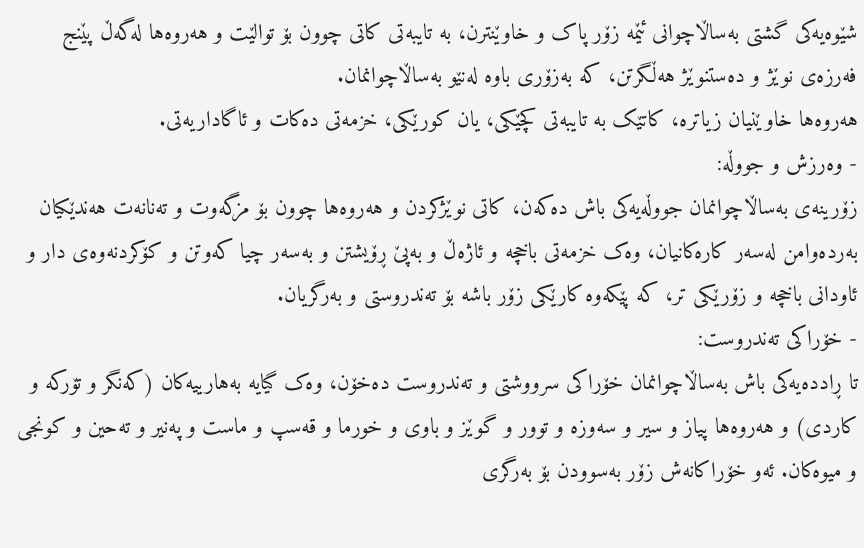شێوەیەکی گشتی بەساڵاچوانی ئێمە زۆر پاک و خاوێنترن، بە تایبەتی کاتی چوون بۆ توالێت و هەروەها لەگەڵ پێنج فەرزەی نوێژ و دەستنوێژ هەڵگرتن، کە بەزۆری باوە لەنێو بەساڵاچوانمان.
هەروەها خاوێنیان زیاترە، کاتێک بە تایبەتی کچێکی، یان کورێکی، خزمەتی دەکات و ئاگاداریەتی.
- وەرزش و جووڵە:
زۆرینەی بەساڵاچوانمان جووڵەیەکی باش دەکەن، کاتی نوێژکردن و هەروەها چوون بۆ مزگەوت و تەنانەت هەندێکیان بەردەوامن لەسەر کارەکانیان، وەک خزمەتی باخچە و ئاژەڵ و بەپێ ڕۆیشتن و بەسەر چیا کەوتن و کۆکردنەوەی دار و ئاودانی باخچە و زۆرێکی تر، کە پێکەوە کارێکی زۆر باشە بۆ تەندروستی و بەرگریان.
- خۆراکی تەندروست:
تا ڕاددەیەکی باش بەساڵاچوانمان خۆراکی سرووشتی و تەندروست دەخۆن، وەک گیایە بەهارییەکان (کەنگر و تۆرکە و کاردی) و هەروەها پیاز و سیر و سەوزە و توور و گوێز و باوی و خورما و قەسپ و ماست و پەنیر و تەحین و کونجی و میوەکان. ئەو خۆراکانەش زۆر بەسوودن بۆ بەرگری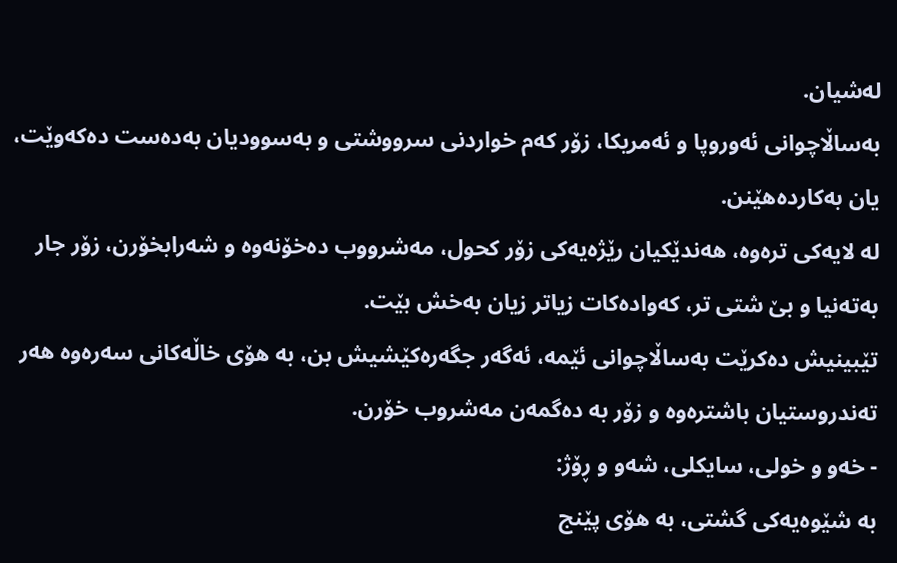لەشیان.
بەساڵاچوانی ئەوروپا و ئەمریکا، زۆر کەم خواردنی سرووشتی و بەسوودیان بەدەست دەکەوێت، یان بەکاردەهێنن.
لە لایەکی ترەوە، هەندێکیان رێژەیەکی زۆر کحول، مەشرووب دەخۆنەوە و شەرابخۆرن، زۆر جار بەتەنیا و بێ شتی تر، کەوادەکات زیاتر زیان بەخش بێت.
تێبینیش دەکرێت بەساڵاچوانی ئێمە، ئەگەر جگەرەکێشیش بن، بە هۆی خاڵەکانی سەرەوە هەر تەندروستیان باشترەوە و زۆر بە دەگمەن مەشروب خۆرن.
- خەو و خولی، سایکلی، شەو و ڕۆژ:
بە شێوەیەکی گشتی، بە هۆی پێنج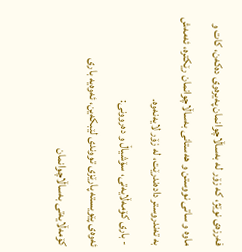فەرزەی نوێژ، کە زۆر لە بەساڵاچوانمان پەیرەوی دەکەن، کات و ماوە و ساتی نووستن و هەستانی بەساڵاچوانمان رێکترە، ئەمەش بە تەندروستر دادەندرێت، لە زۆر لایەنەوە.
- باری کۆمەڵایەتی، سۆشیاڵ و دەروونی:
ئەوەی پێویستە پارێزی تووندی لێبکەین، ئەوەیە باری کۆمەڵایەتی بەساڵاچوانمان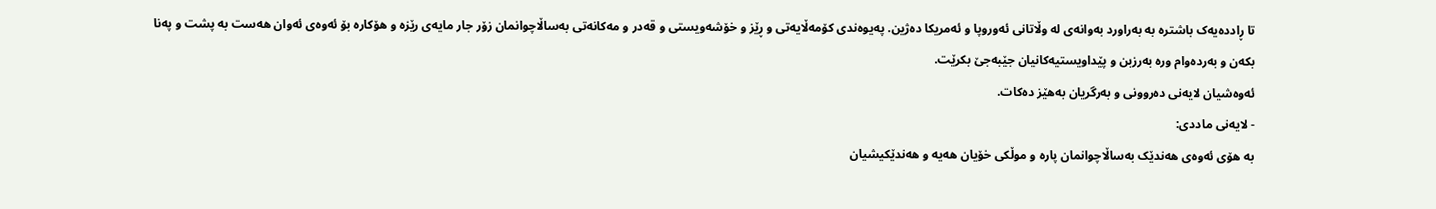تا ڕاددەیەک باشترە بە بەراورد بەوانەی لە وڵاتانی ئەوروپا و ئەمریکا دەژین. پەیوەندی کۆمەڵایەتی و ڕێز و خۆشەویستی و قەدر و مەکانەتی بەساڵاچوانمان زۆر جار مایەی رێزە و هۆکارە بۆ ئەوەی ئەوان هەست بە پشت و پەنا بکەن و بەردەوام ورە بەرزبن و پێداویستیەکانیان جێبەجێ بکرێت.
ئەوەشیان لایەنی دەروونی و بەرگریان بەهێز دەکات.
- لایەنی ماددی:
بە هۆی ئەوەی هەندێک بەساڵاچوانمان پارە و موڵکی خۆیان هەیە و هەندێکیشیان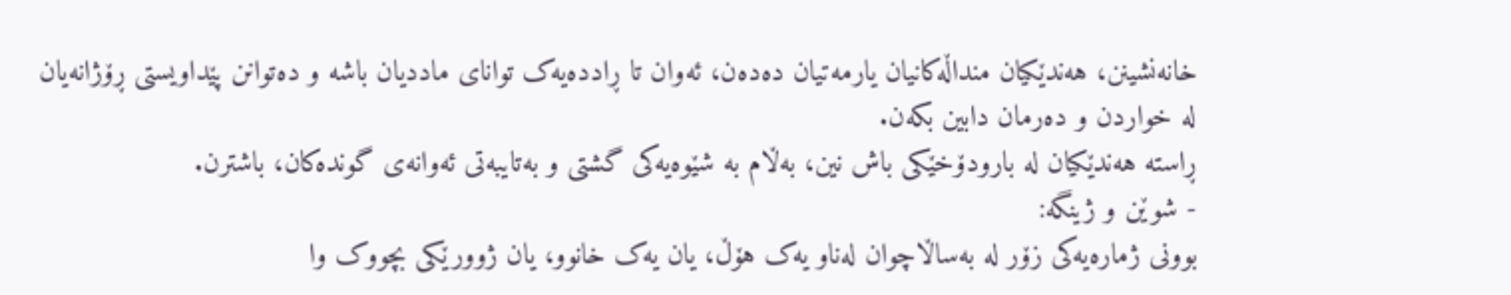خانەنشینن، هەندێکیان منداڵەکانیان یارمەتیان دەدەن، ئەوان تا ڕاددەیەک توانای ماددیان باشە و دەتوانن پێداویستی ڕۆژانەیان لە خواردن و دەرمان دابین بکەن.
ڕاستە هەندێکیان لە بارودۆخێکی باش نین، بەڵام بە شێوەیەکی گشتی و بەتایبەتی ئەوانەی گوندەکان، باشترن.
- شوێن و ژینگە:
بوونی ژمارەیەکی زۆر لە بەساڵاچوان لەناو یەک هۆڵ، یان یەک خانوو، یان ژوورێکی بچووک وا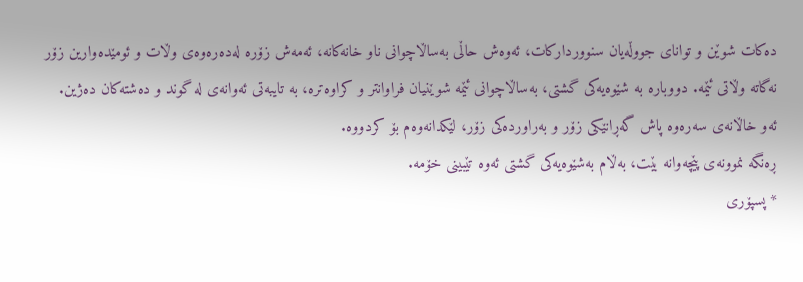دەکات شوێن و توانای جووڵەیان سنووردارکات، ئەوەش حاڵی بەساڵاچوانی ناو خانەکانە، ئەمەش زۆرە لەدەرەوەی وڵات و ئومێدەوارین زۆر نەگاتە وڵاتی ئێمە. دووبارە بە شێوەیەکی گشتی، بەساڵاچوانی ئێمە شوێنیان فراوانتر و کراوەترە، بە تایبەتی ئەوانەی لە گوند و دەشتەکان دەژین.
ئەو خاڵانەی سەرەوە پاش گەڕانێکی زۆر و بەراوردەکی زۆر، لێکدانەوەم بۆ کردووە.
ڕەنگە نموونەی پێچەوانە بێت، بەڵام بەشێوەیەکی گشتی ئەوە تێبینی خۆمە.
* پسپۆری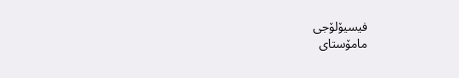فیسیۆلۆجی
مامۆستای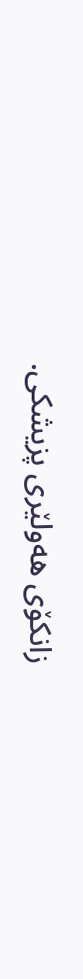زانکۆی هەولێری پزیشکی.